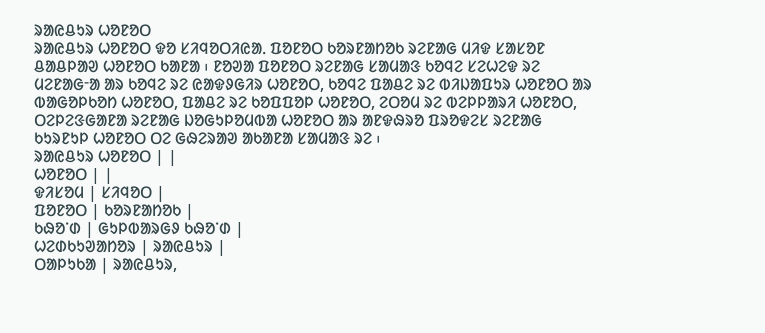ᱨᱟᱭᱪᱩᱨ ᱦᱚᱱᱚᱛ
ᱨᱟᱭᱪᱩᱨ ᱦᱚᱱᱚᱛ ᱫᱚ ᱥᱤᱧᱚᱛᱤᱭᱟᱹ ᱯᱚᱱᱚᱛ ᱠᱚᱨᱱᱟᱴᱚᱠ ᱨᱮᱱᱟᱜ ᱢᱤᱫ ᱥᱟᱥᱚᱱ ᱪᱟᱪᱞᱟᱣ ᱦᱚᱱᱚᱛ ᱠᱟᱱᱟ ᱾ ᱱᱚᱣᱟ ᱯᱚᱱᱚᱛ ᱨᱮᱱᱟᱜ ᱥᱟᱢᱟᱝ ᱠᱚᱧᱮ ᱥᱮᱦᱮᱫ ᱨᱮ ᱢᱮᱱᱟᱜᱼᱟ ᱟᱨ ᱠᱚᱧᱮ ᱨᱮ ᱭᱟᱫᱽᱜᱤᱨ ᱦᱚᱱᱚᱛ, ᱠᱚᱧᱮ ᱯᱟᱪᱮ ᱨᱮ ᱵᱤᱡᱟᱯᱩᱨ ᱦᱚᱱᱚᱛ ᱟᱨ ᱵᱟᱜᱚᱞᱠᱚᱴ ᱦᱚᱱᱚᱛ, ᱯᱟᱪᱮ ᱨᱮ ᱠᱚᱯᱯᱚᱞ ᱦᱚᱱᱚᱛ, ᱮᱛᱚᱢ ᱨᱮ ᱵᱮᱞᱞᱟᱨᱤ ᱦᱚᱱᱚᱛ, ᱛᱮᱞᱮᱝᱜᱟᱱᱟ ᱨᱮᱱᱟᱜ ᱡᱚᱜᱩᱞᱚᱢᱵᱟ ᱦᱚᱱᱚᱛ ᱟᱨ ᱟᱱᱫᱷᱨᱚ ᱯᱨᱚᱫᱮᱥ ᱨᱮᱱᱟᱜ ᱠᱩᱨᱱᱩᱞ ᱦᱚᱱᱚᱛ ᱛᱮ ᱜᱷᱮᱨᱟᱣ ᱟᱠᱟᱱᱟ ᱥᱟᱢᱟᱝ ᱨᱮ ᱾
ᱨᱟᱭᱪᱩᱨ ᱦᱚᱱᱚᱛ | |
ᱦᱚᱱᱚᱛ | |
ᱫᱤᱥᱚᱢ | ᱥᱤᱧᱚᱛ |
ᱯᱚᱱᱚᱛ | ᱠᱚᱨᱱᱟᱴᱚᱠ |
ᱠᱷᱚᱸᱰ | ᱜᱩᱞᱵᱟᱨᱜᱽ ᱠᱷᱚᱸᱰ |
ᱦᱮᱰᱠᱩᱣᱟᱴᱚᱨ | ᱨᱟᱭᱪᱩᱨ |
ᱛᱟᱞᱩᱠᱟ | ᱨᱟᱭᱪᱩᱨ,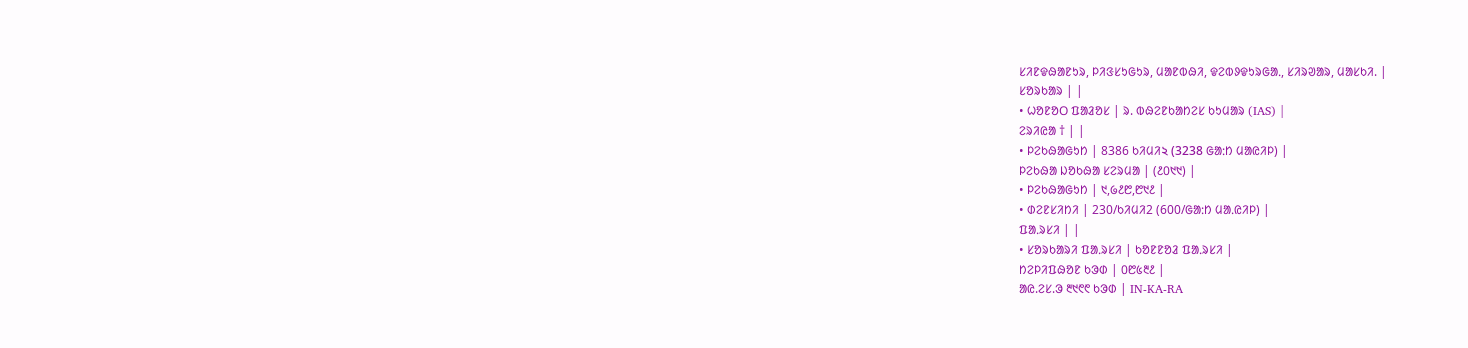ᱥᱤᱱᱫᱷᱟᱱᱩᱨ, ᱞᱤᱝᱥᱩᱜᱩᱨ, ᱢᱟᱱᱵᱷᱤ, ᱫᱮᱵᱽᱫᱩᱨᱜᱟᱹ, ᱥᱤᱨᱣᱟᱨ, ᱢᱟᱥᱠᱤ. |
ᱥᱚᱨᱠᱟᱨ | |
• ᱦᱚᱱᱚᱛ ᱯᱟᱲᱚᱥ | ᱨ. ᱵᱷᱮᱱᱠᱟᱴᱮᱥ ᱠᱩᱢᱟᱨ (IAS) |
ᱮᱨᱤᱭᱟ † | |
• ᱞᱮᱠᱷᱟᱜᱩᱴ | 8386 ᱠᱤᱢᱤ২ (3238 ᱜᱟᱺᱴ ᱢᱟᱭᱤᱞ) |
ᱞᱮᱠᱷᱟ ᱡᱚᱠᱷᱟ ᱥᱮᱨᱢᱟ | (᱒᱐᱑᱑) |
• ᱞᱮᱠᱷᱟᱜᱩᱴ | ᱑,᱙᱒᱘,᱘᱑᱒ |
• ᱰᱮᱱᱥᱤᱴᱤ | 230/ᱠᱤᱢᱤ2 (600/ᱜᱟᱺᱴ ᱢᱟᱹᱭᱤᱞ) |
ᱯᱟᱹᱨᱥᱤ | |
• ᱥᱚᱨᱠᱟᱨᱤ ᱯᱟᱹᱨᱥᱤ | ᱠᱚᱱᱱᱚᱲ ᱯᱟᱹᱨᱥᱤ |
ᱴᱮᱞᱤᱯᱷᱚᱱ ᱠᱳᱰ | ᱐᱘᱕᱓᱒ |
ᱟᱭ.ᱮᱥ.ᱳ ᱓᱑᱖᱖ ᱠᱳᱰ | IN-KA-RA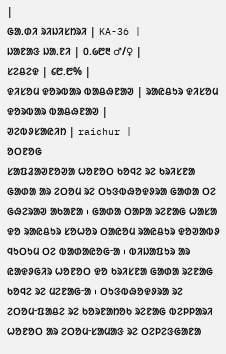|
ᱜᱟᱹᱰᱤ ᱨᱤᱡᱤᱥᱴᱨᱤ | KA-36 |
ᱡᱟᱱᱟᱝ ᱡᱟᱹᱱᱤ | ᱐.᱙᱘᱓ ♂/♀ |
ᱥᱮᱪᱮᱫ | ᱔᱘.᱘% |
ᱫᱤᱥᱚᱢ ᱫᱚᱨᱵᱟᱨ ᱵᱟᱪᱷᱱᱟᱣ | ᱨᱟᱭᱪᱩᱨ ᱫᱤᱥᱚᱢ ᱫᱚᱨᱵᱟᱨ ᱵᱟᱪᱷᱱᱟᱣ |
ᱣᱮᱵᱽᱥᱟᱭᱤᱴ | raichur |
ᱚᱛᱱᱚᱜ
ᱥᱟᱯᱲᱟᱣᱱᱚᱣᱟ ᱦᱚᱱᱚᱛ ᱠᱚᱧᱮ ᱨᱮ ᱠᱨᱤᱥᱱᱟ ᱜᱟᱰᱟ ᱟᱨ ᱮᱛᱚᱢ ᱨᱮ ᱛᱩᱝᱵᱷᱚᱫᱽᱨᱟ ᱜᱟᱰᱟ ᱛᱮ ᱜᱷᱮᱨᱟᱣ ᱟᱠᱟᱱᱟ ᱾ ᱜᱟᱰᱟ ᱛᱟᱞᱟ ᱨᱮᱱᱟᱜ ᱦᱟᱥᱟ ᱫᱚ ᱨᱟᱭᱪᱩᱨ ᱥᱚᱦᱚᱨ ᱛᱟᱭᱚᱢ ᱨᱟᱭᱪᱩᱨ ᱫᱚᱣᱟᱵᱽ ᱧᱩᱛᱩᱢ ᱛᱮ ᱵᱟᱰᱟᱭᱚᱜᱼᱟ ᱾ ᱵᱤᱡᱟᱯᱩᱨ ᱟᱨ ᱭᱟᱫᱽᱜᱤᱨ ᱦᱚᱱᱚᱛ ᱫᱚ ᱠᱨᱤᱥᱱᱟ ᱜᱟᱰᱟ ᱨᱮᱱᱟᱜ ᱠᱚᱧᱮ ᱨᱮ ᱢᱮᱱᱟᱜᱼᱟ ᱾ ᱛᱩᱝᱵᱷᱚᱫᱽᱨᱟ ᱨᱮ ᱮᱛᱚᱢᱼᱯᱟᱪᱮ ᱨᱮ ᱠᱚᱨᱱᱟᱴᱚᱠ ᱨᱮᱱᱟᱜ ᱵᱮᱞᱞᱟᱨᱤ ᱦᱚᱱᱚᱛ ᱟᱨ ᱮᱛᱚᱢᱼᱥᱟᱢᱟᱝ ᱨᱮ ᱛᱮᱞᱮᱝᱜᱟᱱᱟ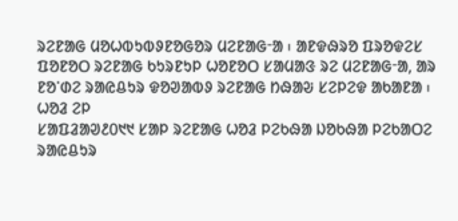ᱨᱮᱱᱟᱜ ᱢᱚᱦᱵᱩᱵᱽᱱᱚᱜᱚᱨ ᱢᱮᱱᱟᱜᱼᱟ ᱾ ᱟᱱᱫᱷᱨᱚ ᱯᱨᱚᱫᱮᱥ ᱯᱚᱱᱚᱛ ᱨᱮᱱᱟᱜ ᱠᱩᱨᱱᱩᱞ ᱦᱚᱱᱚᱛ ᱥᱟᱢᱟᱝ ᱨᱮ ᱢᱮᱱᱟᱜᱼᱟ, ᱟᱨ ᱱᱚᱸᱰᱮ ᱨᱟᱭᱪᱩᱨ ᱫᱚᱣᱟᱵᱽ ᱨᱮᱱᱟᱜ ᱴᱷᱟᱶ ᱥᱮᱞᱮᱫ ᱟᱠᱟᱱᱟ ᱾
ᱦᱚᱲ ᱮᱞ
ᱥᱟᱯᱲᱟᱣ᱒᱐᱑᱑ ᱥᱟᱞ ᱨᱮᱱᱟᱜ ᱦᱚᱲ ᱞᱮᱠᱷᱟ ᱡᱚᱠᱷᱟ ᱞᱮᱠᱟᱛᱮ ᱨᱟᱭᱪᱩᱨ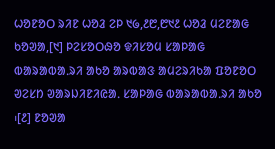ᱦᱚᱱᱚᱛ ᱨᱤᱱ ᱦᱚᱲ ᱮᱞ ᱑᱙,᱒᱘,᱘᱑᱒ ᱦᱚᱲ ᱢᱮᱱᱟᱜ ᱠᱚᱣᱟ,[᱑] ᱞᱮᱥᱚᱛᱷᱚ ᱫᱤᱥᱚᱢ ᱥᱟᱞᱟᱜ ᱵᱟᱨᱟᱵᱟᱹᱨᱤ ᱟᱠᱚ ᱟᱨᱵᱟᱝ ᱟᱢᱮᱨᱤᱠᱟ ᱯᱚᱱᱚᱛ ᱣᱮᱥᱴ ᱣᱟᱨᱡᱤᱱᱤᱭᱟᱹ ᱥᱟᱞᱟᱜ ᱵᱟᱨᱟᱵᱟᱹᱨᱤ ᱟᱠᱚ ᱾[᱒] ᱱᱚᱣᱟ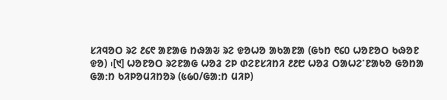ᱥᱤᱧᱚᱛ ᱨᱮ ᱒᱔᱖ ᱟᱱᱟᱜ ᱴᱷᱟᱶ ᱨᱮ ᱫᱚᱦᱚ ᱟᱠᱟᱱᱟ (ᱜᱩᱴ ᱖᱔᱐ ᱦᱚᱱᱚᱛ ᱠᱷᱚᱱ ᱫᱚ) ᱾[᱑] ᱦᱚᱱᱚᱛ ᱨᱮᱱᱟᱜ ᱦᱚᱲ ᱮᱞ ᱰᱮᱱᱥᱤᱴᱤ ᱒᱒᱘ ᱦᱚᱲ ᱛᱟᱦᱮᱸᱱᱟᱠᱚ ᱜᱚᱴᱟ ᱜᱟᱺᱴ ᱠᱤᱞᱚᱢᱤᱴᱚᱨ (᱕᱙᱐/ᱜᱟᱺᱴ ᱢᱤᱞ)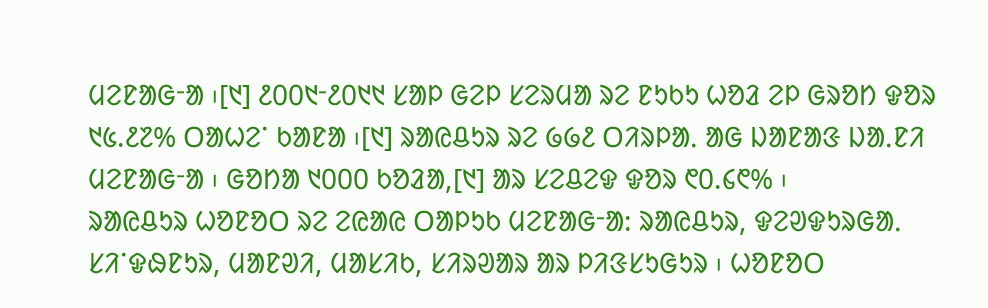ᱢᱮᱱᱟᱜᱼᱟ ᱾[᱑] ᱒᱐᱐᱑ᱼ᱒᱐᱑᱑ ᱥᱟᱞ ᱜᱮᱞ ᱥᱮᱨᱢᱟ ᱨᱮ ᱱᱩᱠᱩ ᱦᱚᱲ ᱮᱞ ᱜᱨᱚᱴ ᱫᱚᱨ ᱑᱕.᱒᱗% ᱛᱟᱦᱮᱸ ᱠᱟᱱᱟ ᱾[᱑] ᱨᱟᱭᱪᱩᱨ ᱨᱮ ᱙᱙᱒ ᱛᱤᱨᱞᱟᱹ ᱟᱜ ᱡᱟᱱᱟᱝ ᱡᱟᱹᱱᱤ ᱢᱮᱱᱟᱜᱼᱟ ᱾ ᱜᱚᱴᱟ ᱑᱐᱐᱐ ᱠᱚᱲᱟ,[᱑] ᱟᱨ ᱥᱮᱪᱮᱫ ᱫᱚᱨ ᱖᱐.᱔᱖% ᱾
ᱨᱟᱭᱪᱩᱨ ᱦᱚᱱᱚᱛ ᱨᱮ ᱮᱭᱟᱭ ᱛᱟᱞᱩᱠ ᱢᱮᱱᱟᱜᱼᱟ: ᱨᱟᱭᱪᱩᱨ, ᱫᱮᱣᱫᱩᱨᱜᱟᱹ ᱥᱤᱸᱫᱷᱱᱩᱨ, ᱢᱟᱱᱣᱤ, ᱢᱟᱥᱤᱠ, ᱥᱤᱨᱣᱟᱨ ᱟᱨ ᱞᱤᱝᱥᱩᱜᱩᱨ ᱾ ᱦᱚᱱᱚᱛ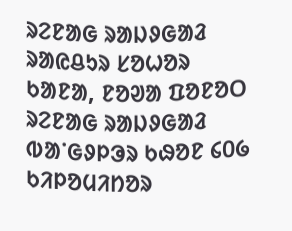ᱨᱮᱱᱟᱜ ᱨᱟᱡᱽᱜᱟᱲ ᱨᱟᱭᱪᱩᱨ ᱥᱚᱦᱚᱨ ᱠᱟᱱᱟ, ᱱᱚᱣᱟ ᱯᱚᱱᱚᱛ ᱨᱮᱱᱟᱜ ᱨᱟᱡᱽᱜᱟᱲ ᱵᱟᱸᱜᱽᱞᱳᱨ ᱠᱷᱚᱱ ᱔᱐᱙ ᱠᱤᱞᱚᱢᱤᱴᱚᱨ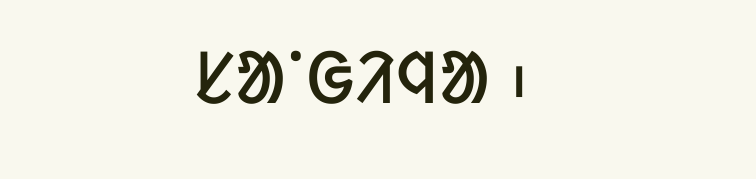ᱥᱟᱸᱜᱤᱧᱟ ᱾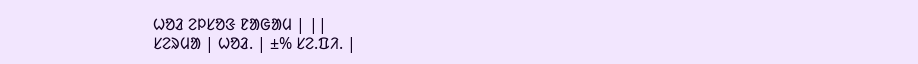ᱦᱚᱲ ᱮᱞᱥᱚᱝ ᱱᱟᱜᱟᱢ | ||
ᱥᱮᱨᱢᱟ | ᱦᱚᱲ. | ±% ᱥᱮ.ᱯᱤ. |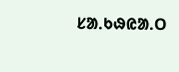ᱥᱟᱹᱠᱷᱭᱟᱹᱛ